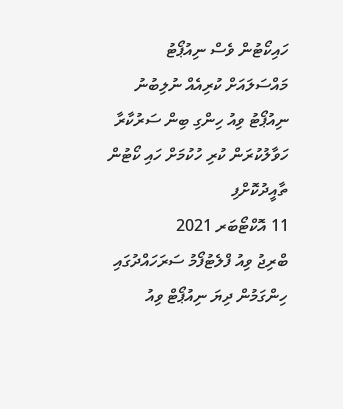ހައިކޯޓުން ވެސް ނިއުޕޯޓު މައްސަލައަށް ކުރިއެއް ނުލިބުނު
ނިއުޕޯޓު ވިއު ހިންގި ބިން ސަރުކާރާ ހަވާލުކުރަން ކުރި ހުކުމަށް ހައި ކޯޓުން ތާއީދުކޮށްފި
11 އޮކްޓޯބަރ 2021
ބްރިޖު ވިއު ފްލެޓުފޯމު ސަރަހައްދުގައި ހިންގަމުން ދިޔަ ނިއުޕޯޓް ވިއު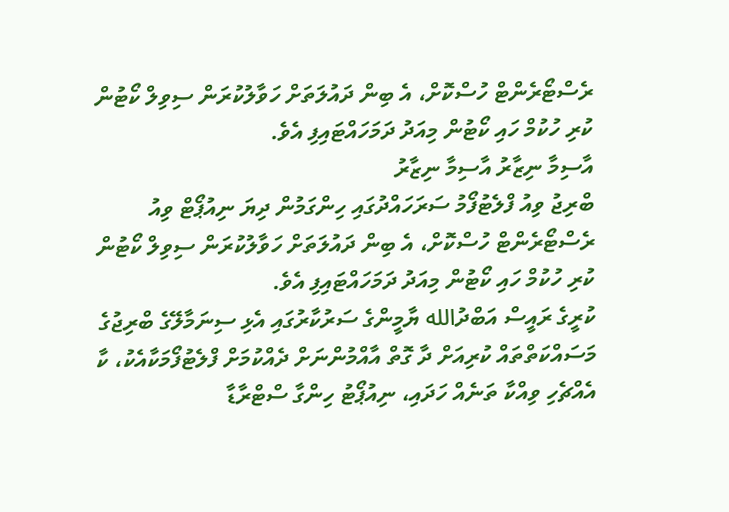ރެސްޓޯރެންޓް ހުސްކޮށް، އެ ބިން ދައުލަތަށް ހަވާލުކުރަން ސިވިލް ކޯޓުން ކުރި ހުކުމް ހައި ކޯޓުން މިއަދު ދަމަހައްޓައިފި އެވެ.
އާސިމާ ނިޒާރު އާސިމާ ނިޒާރު
ބްރިޖު ވިއު ފްލެޓުފޯމު ސަރަހައްދުގައި ހިންގަމުން ދިޔަ ނިއުޕޯޓް ވިއު ރެސްޓޯރެންޓް ހުސްކޮށް، އެ ބިން ދައުލަތަށް ހަވާލުކުރަން ސިވިލް ކޯޓުން ކުރި ހުކުމް ހައި ކޯޓުން މިއަދު ދަމަހައްޓައިފި އެވެ.
ކުރީގެ ރައީސް އަބްދުالله ޔާމީންގެ ސަރުކާރުގައި އެޅި ސިނަމާލޭގެ ބްރިޖުގެ މަސައްކަތްތައް ކުރިއަށް ދާ ގޮތް އާއްމުންނަށް ދެއްކުމަށް ފްލެޓުފޯމަކާއެކު، ކާ އެއްޗެހި ވިއްކާ ތަނެއް ހަދައި، ނިއުޕޯޓު ހިންގާ ސްޓްރާޑާ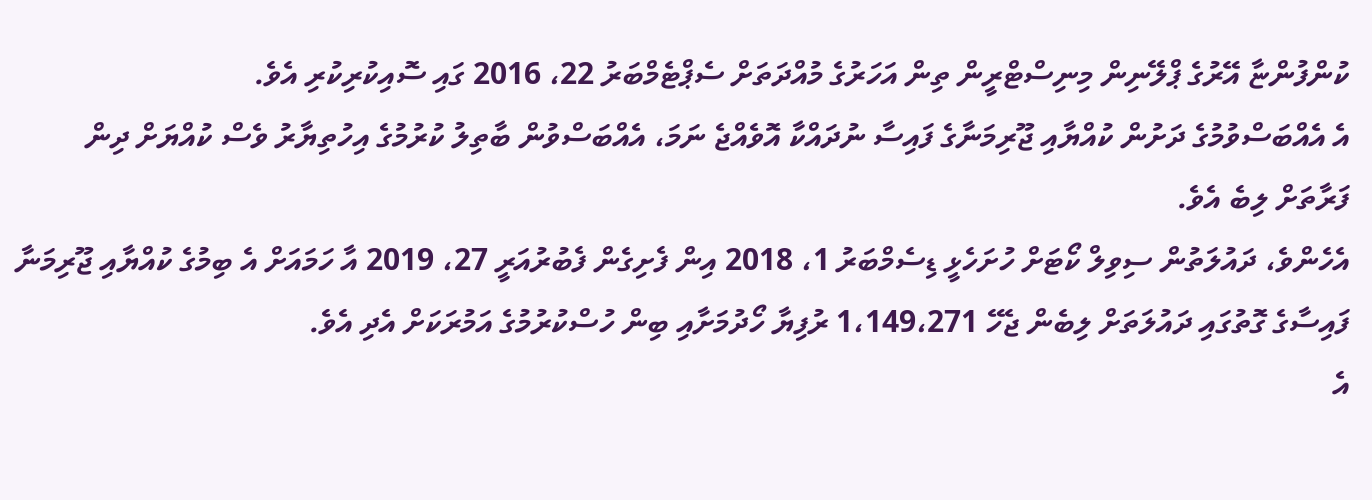ކުންފުންޏާ އޭރުގެ ޕްލޭނިން މިނިސްޓްރީން ތިން އަހަރުގެ މުއްދަތަށް ސެޕްޓެމްބަރު 22، 2016 ގައި ސޮއިކުރިކުރި އެވެ.
އެ އެއްބަސްވުމުގެ ދަށުން ކުއްޔާއި ޖޫރިމަނާގެ ފައިސާ ނުދައްކާ އޮވެއްޖެ ނަމަ، އެއްބަސްވުން ބާތިލު ކުރުމުގެ އިހުތިޔާރު ވެސް ކުއްޔަށް ދިން ފަރާތަށް ލިބެ އެވެ.
އެހެންވެ، ދައުލަތުން ސިވިލް ކޯޓަށް ހުށަހެޅީ ޑިސެމްބަރު 1، 2018 އިން ފެށިގެން ފެބުރުއަރީ 27، 2019 އާ ހަމައަށް އެ ބިމުގެ ކުއްޔާއި ޖޫރިމަނާ ފައިސާގެ ގޮތުގައި ދައުލަތަށް ލިބެން ޖެހޭ 1،149،271 ރުފިޔާ ހޯދުމަށާއި ބިން ހުސްކުރުމުގެ އަމުރަކަށް އެދި އެވެ.
އެ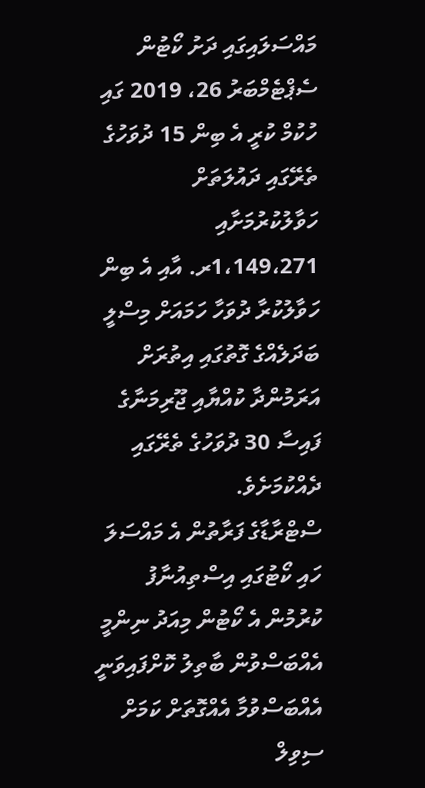މައްސަލައިގައި ދަށު ކޯޓުން ސެޕްޓެމްބަރު 26، 2019 ގައި ހުކުމް ކުރީ އެ ބިން 15 ދުވަހުގެ ތެރޭގައި ދައުލަތަށް ހަވާލުކުރުމަށާއި 1،149،271ރ. އާއި އެ ބިން ހަވާލުކުރާ ދުވަހާ ހަމައަށް މިސްލީ ބަދަލެއްގެ ގޮތުގައި އިތުރަށް އަރަމުންދާ ކުއްޔާއި ޖޫރިމަނާގެ ފައިސާ 30 ދުވަހުގެ ތެރޭގައި ދެއްކުމަށެވެ.
ސްޓްރާޑާގެ ފަރާތުން އެ މައްސަލަ ހައި ކޯޓުގައި އިސްތިއުނާފު ކުރުމުން އެ ކޯޓުން މިއަދު ނިންމީ އެއްބަސްވުން ބާތިލު ކޮށްފައިވަނީ އެއްބަސްވުމާ އެއްގޮތަށް ކަމަށް ސިވިލް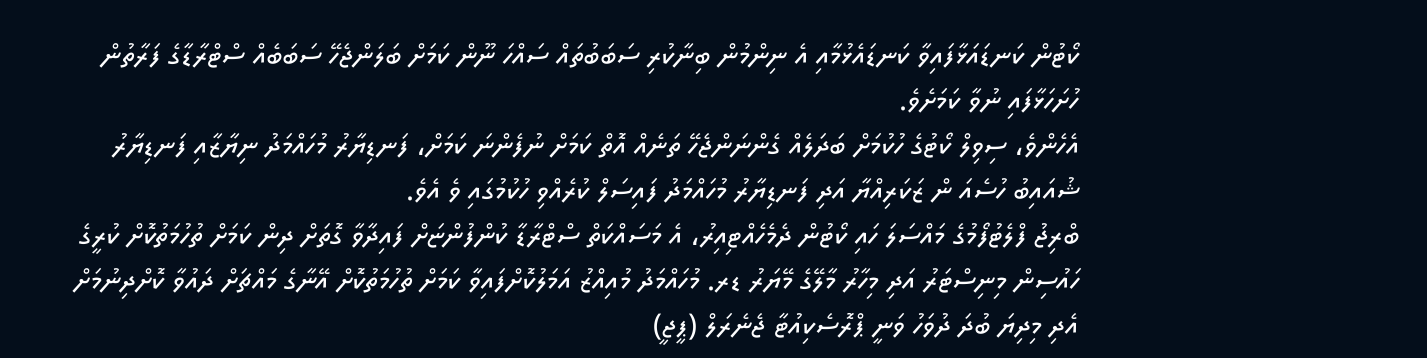ކޯޓުން ކަނޑައަޅާފައިވާ ކަނޑައެޅުމާއި އެ ނިންމުން ބިނާކުރި ސަބަބުތައް ސައްހަ ނޫން ކަމަށް ބަލަންޖެހޭ ސަބަބެއް ސްޓްރާޑާގެ ފަރާތުން ހުށަހަޅާފައި ނުވާ ކަމަށެވެ.
އެހެންވެ، ސިވިލް ކޯޓުގެ ހުކުމަށް ބަދަލެއް ގެންނަންޖެހޭ ތަނެއް އޮތް ކަމަށް ނުފެންނަ ކަމަށް، ފަނޑިޔާރު މުހައްމަދު ނިޔާޒާއި ފަނޑިޔާރު ޝުއައިބު ހުސެއަ ން ޒަކަރިއްޔާ އަދި ފަނޑިޔާރު މުހައްމަދު ފައިސަލް ކުރެއްވި ހުކުމުގައި ވެ އެވެ.
ބްރިޖު ފްލެޓުފޯމުގެ މައްސަލަ ހައި ކޯޓުން ދެމެހެއްޓިއިރު، އެ މަސައްކަތް ސްޓްރާޑާ ކުންފުންޏަށް ފައިދާވާ ގޮތަށް ދިން ކަމަށް ތުހުމަތުކޮށް ކުރީގެ ހައުސިން މިނިސްޓަރު އަދި މިހާރު މާލޭގެ މޭޔަރު ޑރ. މުހައްމަދު މުއިއްޒު އަމަލުކޮށްފައިވާ ކަމަށް ތުހުމަތުކޮށް އޭނާގެ މައްޗަށް ދައުވާ ކޮށްދިނުމަށް އެދި މިދިޔަ ބުދަ ދުވަހު ވަނީ ޕްރޮސެކިއުޓާ ޖެނެރަލް (ޕީޖީ)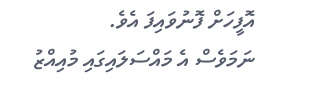އޮފީހަށް ފޮނުވައިފަ އެވެ.
ނަމަވެސް އެ މައްސަލައިގައި މުއިއްޒު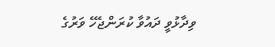ވިދާޅުވީ ދައުވާ ކުރަންޖެހޭ ވަރުގެ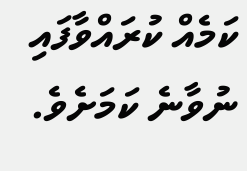ކަމެއް ކުރައްވާފައި ނުވާނެ ކަމަށެވެ.